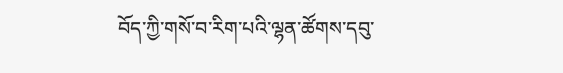བོད་ཀྱི་གསོ་བ་རིག་པའི་ལྷན་ཚོགས་དབུ་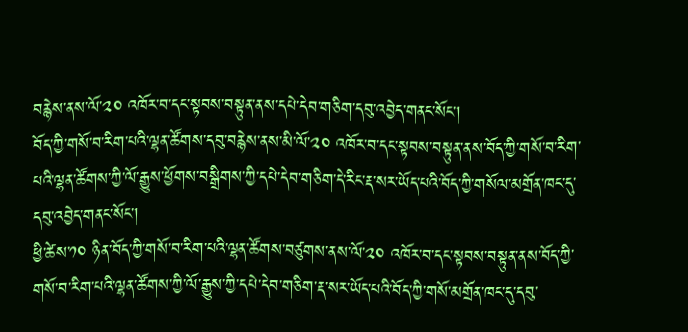བརྙེས་ནས་ལོ་༢༠ འཁོར་བ་དང་སྟབས་བསྟུན་ནས་དཔེ་དེབ་གཅིག་དབུ་འབྱེད་གནང་སོང་།
བོད་ཀྱི་གསོ་བ་རིག་པའི་ལྷན་ཚོགས་དབུ་བརྙེས་ནས་མི་ལོ་༢༠ འཁོར་བ་དང་སྟབས་བསྟུན་ནས་བོད་ཀྱི་གསོ་བ་རིག་པའི་ལྷན་ཚོགས་ཀྱི་ལོ་རྒྱུས་ཕྱོགས་བསྒྲིགས་ཀྱི་དཔེ་དེབ་གཅིག་དེ་རིང་རྡ་སར་ཡོད་པའི་བོད་ཀྱི་གསོལ་མགྲོན་ཁང་དུ་དབུ་འབྱེད་གནང་སོང་།
ཕྱི་ཚེས་༡༠ ཉིན་བོད་ཀྱི་གསོ་བ་རིག་པའི་ལྷན་ཚོགས་བཙུགས་ནས་ལོ་༢༠ འཁོར་བ་དང་སྟབས་བསྟུན་ནས་བོད་ཀྱི་གསོ་བ་རིག་པའི་ལྷན་ཚོགས་ཀྱི་ལོ་རྒྱུས་ཀྱི་དཔེ་དེབ་གཅིག་རྡ་སར་ཡོད་པའི་བོད་ཀྱི་གསོ་མགྲོན་ཁང་དུ་དབུ་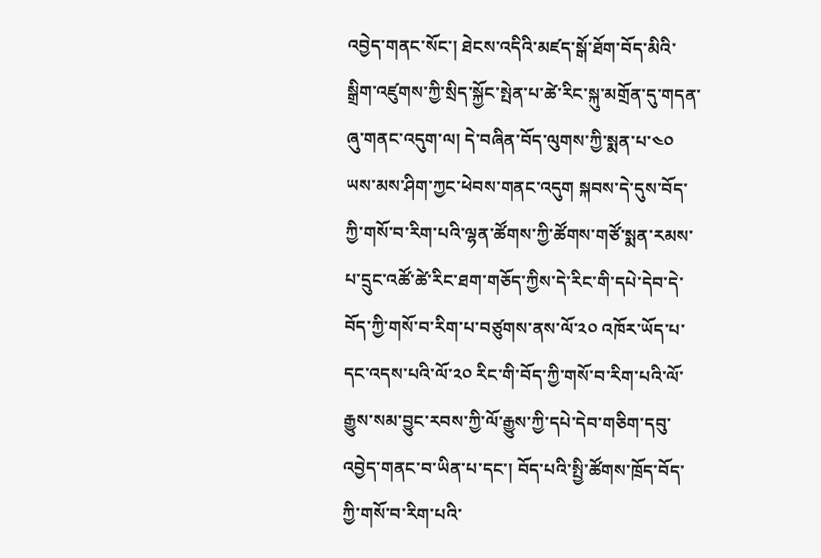འབྱེད་གནང་སོང་། ཐེངས་འདིའི་མཛད་སྒོ་ཐོག་བོད་མིའི་སྒྲིག་འཛུགས་ཀྱི་སྲིད་སྐྱོང་སྤེན་པ་ཚེ་རིང་སྐུ་མགྲོན་དུ་གདན་ཞུ་གནང་འདུག་ལ། དེ་བཞིན་བོད་ལུགས་ཀྱི་སྨན་པ་༤༠ ཡས་མས་ཤིག་ཀྱང་ཕེབས་གནང་འདུག སྐབས་དེ་དུས་བོད་ཀྱི་གསོ་བ་རིག་པའི་ལྷན་ཚོགས་ཀྱི་ཚོགས་གཙོ་སྨན་རམས་པ་དྲུང་འཚོ་ཚེ་རིང་ཐག་གཅོད་ཀྱིས་དེ་རིང་གི་དཔེ་དེབ་དེ་བོད་ཀྱི་གསོ་བ་རིག་པ་བཙུགས་ནས་ལོ་༢༠ འཁོར་ཡོད་པ་དང་འདས་པའི་ལོ་༢༠ རིང་གི་བོད་ཀྱི་གསོ་བ་རིག་པའི་ལོ་རྒྱུས་སམ་བྱུང་རབས་ཀྱི་ལོ་རྒྱུས་ཀྱི་དཔེ་དེབ་གཅིག་དབུ་འབྱེད་གནང་བ་ཡིན་པ་དང་། བོད་པའི་སྤྱི་ཚོགས་ཁྲོད་བོད་ཀྱི་གསོ་བ་རིག་པའི་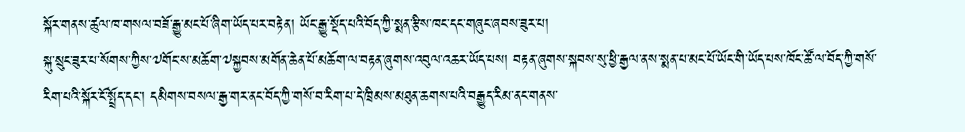སྐོར་གནས་ཚུལ་ཁ་གསལ་བཟོ་རྒྱུ་མང་པོ་ཞིག་ཡོད་པར་བརྟེན། ཡོང་རྒྱུ་སྡོད་པའི་བོད་ཀྱི་སྨན་རྩིས་ཁང་དང་གཞུང་ཞབས་ཟུར་པ།
སྐུ་སྲུང་ཟུར་པ་སོགས་ཀྱིས་༧གོང་ས་མཆོག་༧སྐྱབས་མགོན་ཆེན་པོ་མཆོག་ལ་བརྟན་ཞུགས་འབུལ་འཆར་ཡོད་པས། བརྟན་ཞུགས་སྐབས་སུ་ཕྱི་རྒྱལ་ནས་སྨན་པ་མང་པོ་ཡོང་གི་ཡོད་པས་ཁོང་ཚོ་ལ་བོད་ཀྱི་གསོ་རིག་པའི་སྐོར་ངོ་སྤྲོད་དང་། དམིགས་བསལ་རྒྱ་གར་ནང་བོད་ཀྱི་གསོ་བ་རིག་པ་དེ་ཁྲིམས་མཐུན་ཆགས་པའི་བརྒྱུད་རིམ་ནང་གནས་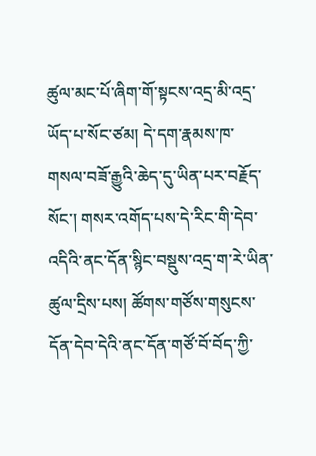ཚུལ་མང་པོ་ཞིག་གོ་སྟངས་འདྲ་མི་འདྲ་ཡོད་པ་སོང་ཙམ། དེ་དག་རྣམས་ཁ་གསལ་བཟོ་རྒྱུའི་ཆེད་དུ་ཡིན་པར་བརྗོད་སོང་། གསར་འགོད་པས་དེ་རིང་གི་དེབ་འདིའི་ནང་དོན་སྙིང་བསྡུས་འདྲ་ག་རེ་ཡིན་ཚུལ་དྲིས་པས། ཚོགས་གཙོས་གསུངས་དོན་དེབ་དེའི་ནང་དོན་གཙོ་བོ་བོད་ཀྱི་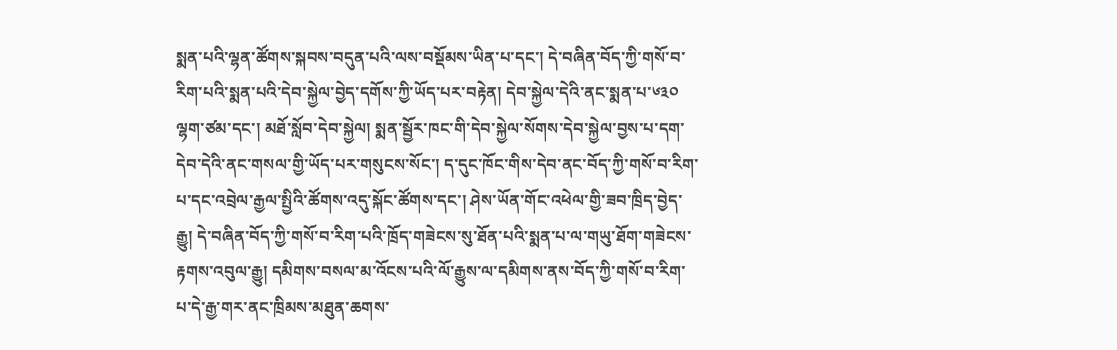སྨན་པའི་ལྷན་ཚོགས་སྐབས་བདུན་པའི་ལས་བསྡོམས་ཡིན་པ་དང་། དེ་བཞིན་བོད་ཀྱི་གསོ་བ་རིག་པའི་སྨན་པའི་དེབ་སྐྱེལ་བྱེད་དགོས་ཀྱི་ཡོད་པར་བརྟེན། དེབ་སྐྱེལ་དེའི་ནང་སྨན་པ་༦༣༠ ལྷག་ཙམ་དང་། མཐོ་སློབ་དེབ་སྐྱེལ། སྨན་སྦྱོར་ཁང་གི་དེབ་སྐྱེལ་སོགས་དེབ་སྐྱེལ་བྱས་པ་དག་དེབ་དེའི་ནང་གསལ་གྱི་ཡོད་པར་གསུངས་སོང་། ད་དུང་ཁོང་གིས་དེབ་ནང་བོད་ཀྱི་གསོ་བ་རིག་པ་དང་འབྲེལ་རྒྱལ་སྤྱིའི་ཚོགས་འདུ་སྐོང་ཚོགས་དང་། ཤེས་ཡོན་གོང་འཕེལ་གྱི་ཟབ་ཁྲིད་བྱེད་རྒྱུ། དེ་བཞིན་བོད་ཀྱི་གསོ་བ་རིག་པའི་ཁྲོད་གཟེངས་སུ་ཐོན་པའི་སྨན་པ་ལ་གཡུ་ཐོག་གཟེངས་རྟགས་འབུལ་རྒྱུ། དམིགས་བསལ་མ་འོངས་པའི་ལོ་རྒྱུས་ལ་དམིགས་ནས་བོད་ཀྱི་གསོ་བ་རིག་པ་དེ་རྒྱ་གར་ནང་ཁྲིམས་མཐུན་ཆགས་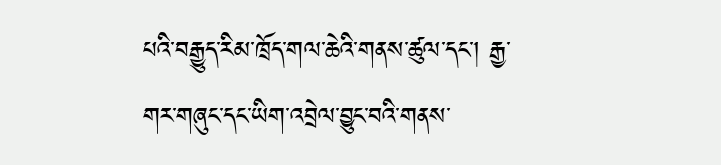པའི་བརྒྱུད་རིམ་ཁྲོད་གལ་ཆེའི་གནས་ཚུལ་དང་། རྒྱ་གར་གཞུང་དང་ཡིག་འབྲེལ་བྱུང་བའི་གནས་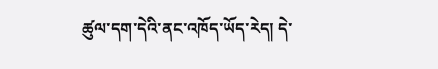ཚུལ་དག་དེའི་ནང་འཁོད་ཡོད་རེད། དེ་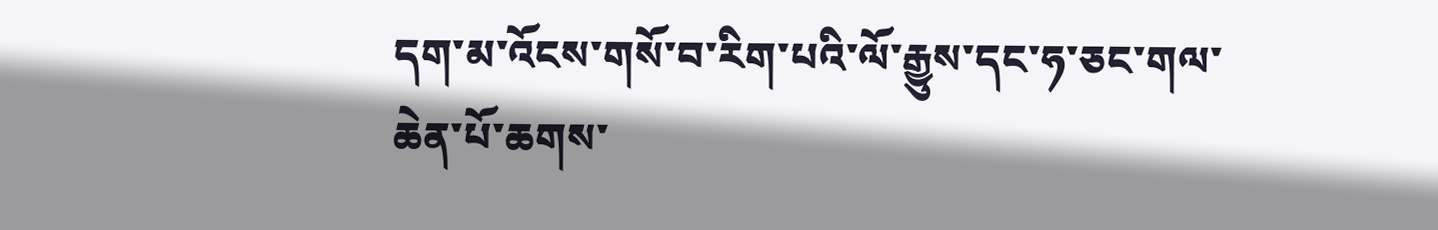དག་མ་འོངས་གསོ་བ་རིག་པའི་ལོ་རྒྱུས་དང་ཧ་ཅང་གལ་ཆེན་པོ་ཆགས་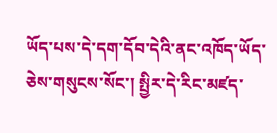ཡོད་པས་དེ་དག་དོབ་དེའི་ནང་འཁོད་ཡོད་ཅེས་གསུངས་སོང་། སྤྱིར་དེ་རིང་མཛད་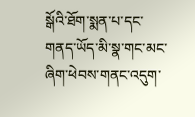སྒོའི་ཐོག་སྨན་པ་དང་གནད་ཡོད་མི་སྣ་གང་མང་ཞིག་ཕེབས་གནང་འདུག་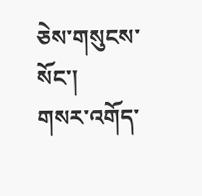ཅེས་གསུངས་སོང་།
གསར་འགོད་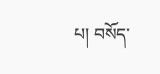པ། བསོད་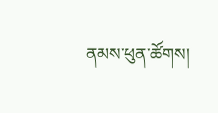ནམས་ཕུན་ཚོགས།